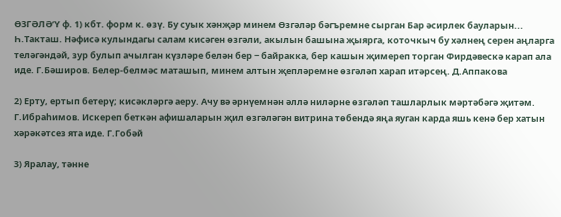ӨЗГӘЛӘ’Ү ф. 1) кбт. форм к. өзү. Бу суык хәнҗәр минем Өзгәләр бәгъремне сырган Бар әсирлек бауларын... Һ.Такташ. Нәфисә кулындагы салам кисәген өзгәли, акылын башына җыярга, коточкыч бу хәлнең серен аңларга теләгәндәй, зур булып ачылган күзләре белән бер ‒ байракка, бер кашын җимереп торган Фирдәвескә карап ала иде. Г.Бәширов. Белер-белмәс маташып, минем алтын җепләремне өзгәләп харап итәрсең. Д.Аппакова

2) Ерту, ертып бетерү; кисәкләргә аеру. Ачу вә әрнүемнән әллә ниләрне өзгәләп ташларлык мәртәбәгә җитәм. Г.Ибраһимов. Искереп беткән афишаларын җил өзгәләгән витрина төбендә яңа яуган карда яшь кенә бер хатын хәрәкәтсез ята иде. Г.Гобәй

3) Яралау, тәнне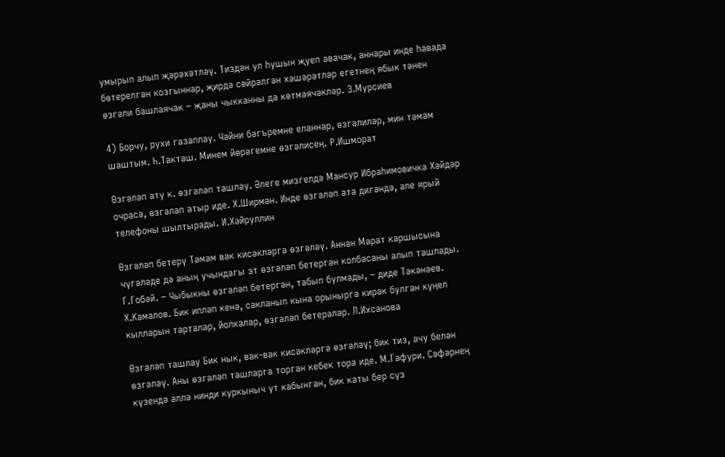умырып алып җәрәхәтләү. Тиздән ул һушын җуеп авачак, аннары инде һавада бөтерелгән козгыннар, җирдә сөйрәлгән хәшәрәтләр егетнең ябык тәнен өзгәли башлаячак – җаны чыкканны да көтмәячәкләр. З.Мурсиев

4) Борчу, рухи газаплау. Чәйни бәгъремне еланнар, өзгәлиләр, мин тәмам шаштым. Һ.Такташ. Минем йөрәгемне өзгәлисең. Р.Ишморат

Өзгәләп ату к. өзгәләп ташлау. Әлеге мизгелдә Мансур Ибраһимовичка Хәйдәр очраса, өзгәләп атыр иде. Х.Ширмән. Инде өзгәләп ата дигәндә, әле ярый телефоны шылтырады. И.Хәйруллин

Өзгәләп бетерү Тәмам вак кисәкләргә өзгәләү. Аннан Марат каршысына чүгәләде дә аның учындагы эт өзгәләп бетергән колбасаны алып ташлады. Г.Гобәй. – Чыбыкны өзгәләп бетергән, табып булмады, – диде Тәкәнәев. Х.Камалов. Бик ипләп кенә, сакланып кына орынырга кирәк булган күңел кылларын тарталар, йолкалар, өзгәләп бетерәләр. Л.Ихсанова

Өзгәләп ташлау Бик нык, вак-вак кисәкләргә өзгәләү; бик тиз, ачу белән өзгәләү. Аны өзгәләп ташларга торган кебек тора иде. М.Гафури. Сәфәрнең күзендә әллә нинди куркыныч ут кабынган, бик каты бер сүз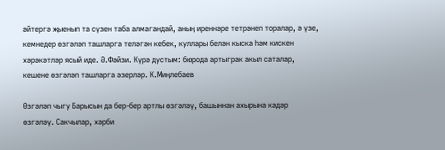әйтергә җыенып та сүзен таба алмагандай, аның иреннәре тетрәнеп торалар, ә үзе, кемнедер өзгәләп ташларга теләгән кебек, куллары белән кыска һәм кискен хәрәкәтләр ясый иде. Ә.Фәйзи. Күрә дустым: бюрода артыграк акыл саталар, кешене өзгәләп ташларга әзерләр. К.Миңлебаев

Өзгәләп чыгу Барысын да бер-бер артлы өзгәләү, башыннан ахырына кадәр өзгәләү. Сакчылар, хәрби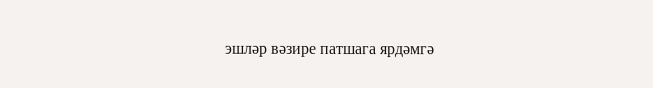эшләр вәзире патшага ярдәмгә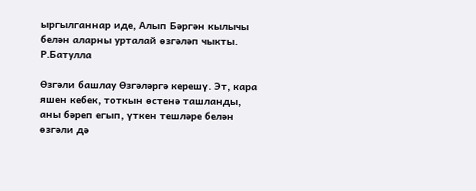ыргылганнар иде, Алып Бәргән кылычы белән аларны урталай өзгәләп чыкты. Р.Батулла

Өзгәли башлау Өзгәләргә керешү. Эт, кара яшен кебек, тоткын өстенә ташланды, аны бәреп егып, үткен тешләре белән өзгәли дә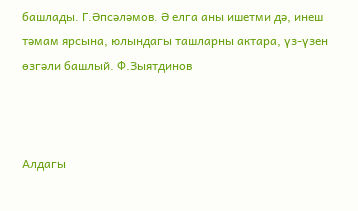башлады. Г.Әпсәләмов. Ә елга аны ишетми дә, инеш тәмам ярсына, юлындагы ташларны актара, үз-үзен өзгәли башлый. Ф.Зыятдинов



Алдагы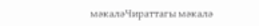мәкаләЧираттагы мәкалә